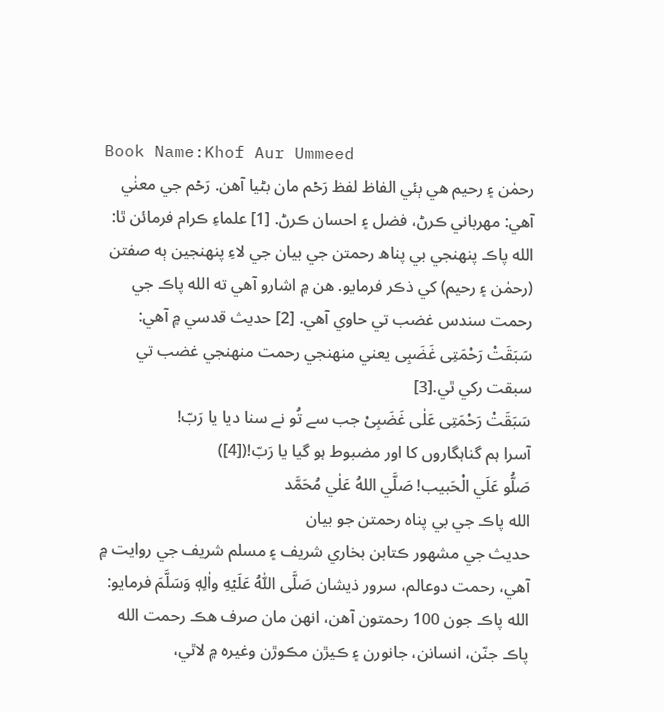Book Name:Khof Aur Ummeed
رحمٰن ۽ رحيم هي ٻئي الفاظ لفظ رَحۡم مان بڻيا آهن. رَحۡم جي معنٰي آهي: مهرباني ڪرڻ، فضل ۽ احسان ڪرڻ. [1] علماءِ ڪرام فرمائن ٿا: الله پاڪ پنهنجي بي پناھ رحمتن جي بيان جي لاءِ پنهنجين ٻه صفتن (رحمٰن ۽ رحيم) کي ذڪر فرمايو. هن ۾ اشارو آهي ته الله پاڪ جي رحمت سندس غضب تي حاوي آهي. [2] حديث قدسي ۾ آهي: سَبَقَتْ رَحْمَتِی غَضَبِی يعني منهنجي رحمت منهنجي غضب تي سبقت رکي ٿي.[3]
سَبَقَتْ رَحْمَتِی عَلٰی غَضَبِیْ جب سے تُو نے سنا دیا یا رَبّ!
آسرا ہم گناہگاروں کا اور مضبوط ہو گیا یا رَبّ!([4])
صَلُّو عَلَي الْحَبيب! صَلَّي اللهُ عَلٰي مُحَمَّد
الله پاڪ جي بي پناه رحمتن جو بيان
حديث جي مشهور ڪتابن بخاري شريف ۽ مسلم شريف جي روايت ۾ آهي، رحمت دوعالم، سرور ذيشان صَلَّى اللّٰهُ عَلَيۡهِ واٰلِهٖ وَسَلَّمَ فرمايو: الله پاڪ جون 100 رحمتون آهن، انهن مان صرف هڪ رحمت الله پاڪ جنّن، انسانن، جانورن ۽ ڪيڙن مڪوڙن وغيره ۾ لاٿي،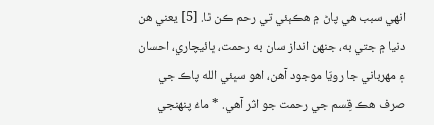انهي سبب هي پاڻ ۾ هڪٻئي تي رحم ڪن ٿا. [5] يعني هن دنيا ۾ جتي به، جنهن انداز سان به رحمت، ڀائيچاري، احسان ۽ مهرباني جا رويّا موجود آهن، اهو سڀئي الله پاڪ جي صرف هڪ قِسم جي رحمت جو اثر آهي. * ماءُ پنهنجي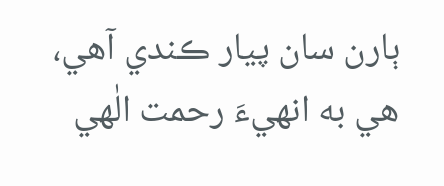ٻارن سان پيار ڪندي آهي، هي به انهيءَ رحمت الٰهي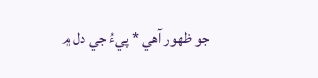جو ظهور آهي * پيءُ جي دل ۾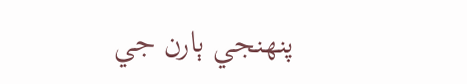پنهنجي ٻارن جي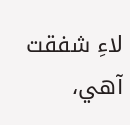لاءِ شفقت آهي،